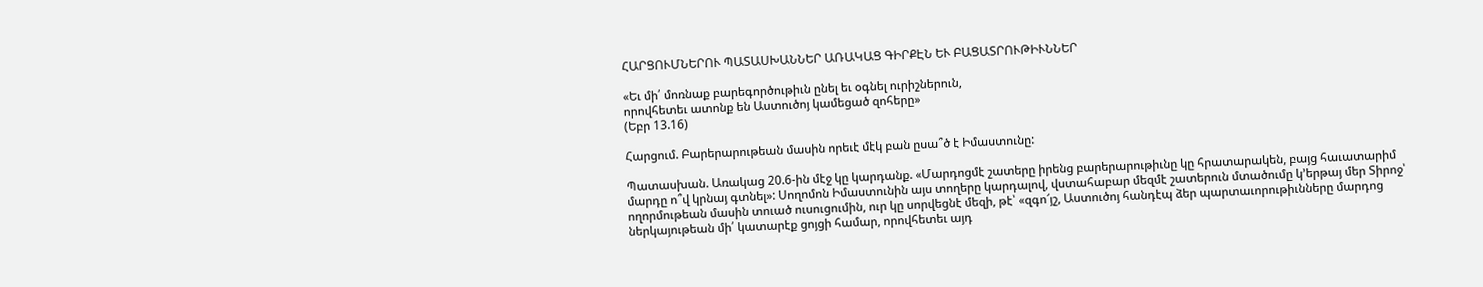ՀԱՐՑՈՒՄՆԵՐՈՒ ՊԱՏԱՍԽԱՆՆԵՐ ԱՌԱԿԱՑ ԳԻՐՔԷՆ ԵՒ ԲԱՑԱՏՐՈՒԹԻՒՆՆԵՐ

«Եւ մի՛ մոռնաք բարեգործութիւն ընել եւ օգնել ուրիշներուն,
որովհետեւ ատոնք են Աստուծոյ կամեցած զոհերը»
(Եբր 13.16)

Հարցում. Բարերարութեան մասին որեւէ մէկ բան ըսա՞ծ է Իմաստունը:

Պատասխան. Առակաց 20.6-ին մէջ կը կարդանք. «Մարդոցմէ շատերը իրենց բարերարութիւնը կը հրատարակեն, բայց հաւատարիմ մարդը ո՞վ կրնայ գտնել»: Սողոմոն Իմաստունին այս տողերը կարդալով, վստահաբար մեզմէ շատերուն մտածումը կ՚երթայ մեր Տիրոջ՝ ողորմութեան մասին տուած ուսուցումին, ուր կը սորվեցնէ մեզի, թէ՝ «զգո՜յշ, Աստուծոյ հանդէպ ձեր պարտաւորութիւնները մարդոց ներկայութեան մի՛ կատարէք ցոյցի համար, որովհետեւ այդ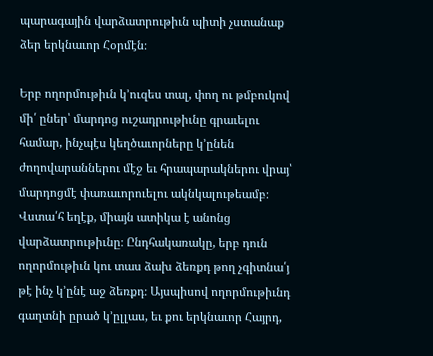պարագային վարձատրութիւն պիտի չստանաք ձեր երկնաւոր Հօրմէն։

Երբ ողորմութիւն կ՚ուզես տալ, փող ու թմբուկով մի՛ ըներ՝ մարդոց ուշադրութիւնը գրաւելու համար, ինչպէս կեղծաւորները կ՚ընեն ժողովարաններու մէջ եւ հրապարակներու վրայ՝ մարդոցմէ փառաւորուելու ակնկալութեամբ։ Վստա՛հ եղէք, միայն ատիկա է անոնց վարձատրութիւնը։ Ընդհակառակը, երբ դուն ողորմութիւն կու տաս ձախ ձեռքդ թող չգիտնա՛յ թէ ինչ կ՚ընէ աջ ձեռքդ։ Այսպիսով ողորմութիւնդ գաղտնի ըրած կ՚ըլլաս, եւ քու երկնաւոր Հայրդ,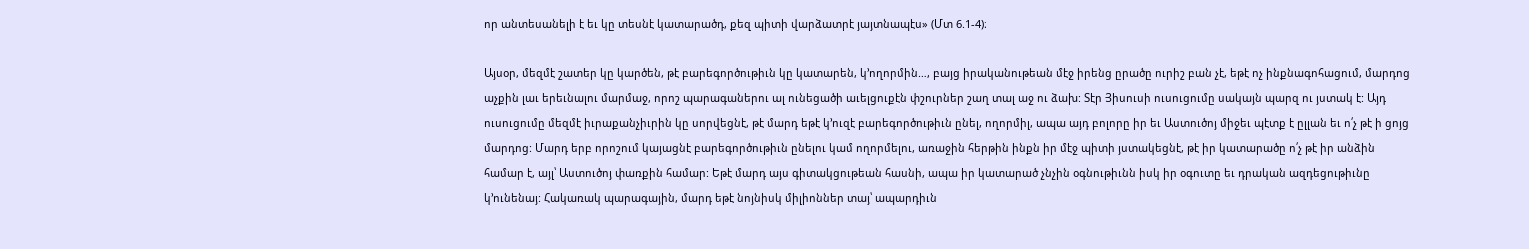որ անտեսանելի է եւ կը տեսնէ կատարածդ, քեզ պիտի վարձատրէ յայտնապէս» (Մտ 6.1-4)։

Այսօր, մեզմէ շատեր կը կարծեն, թէ բարեգործութիւն կը կատարեն, կ՚ողորմին…, բայց իրականութեան մէջ իրենց ըրածը ուրիշ բան չէ, եթէ ոչ ինքնագոհացում, մարդոց աչքին լաւ երեւնալու մարմաջ, որոշ պարագաներու ալ ունեցածի աւելցուքէն փշուրներ շաղ տալ աջ ու ձախ: Տէր Յիսուսի ուսուցումը սակայն պարզ ու յստակ է: Այդ ուսուցումը մեզմէ իւրաքանչիւրին կը սորվեցնէ, թէ մարդ եթէ կ՚ուզէ բարեգործութիւն ընել, ողորմիլ, ապա այդ բոլորը իր եւ Աստուծոյ միջեւ պէտք է ըլլան եւ ո՛չ թէ ի ցոյց մարդոց: Մարդ երբ որոշում կայացնէ բարեգործութիւն ընելու կամ ողորմելու, առաջին հերթին ինքն իր մէջ պիտի յստակեցնէ, թէ իր կատարածը ո՛չ թէ իր անձին համար է, այլ՝ Աստուծոյ փառքին համար: Եթէ մարդ այս գիտակցութեան հասնի, ապա իր կատարած չնչին օգնութիւնն իսկ իր օգուտը եւ դրական ազդեցութիւնը կ՚ունենայ: Հակառակ պարագային, մարդ եթէ նոյնիսկ միլիոններ տայ՝ ապարդիւն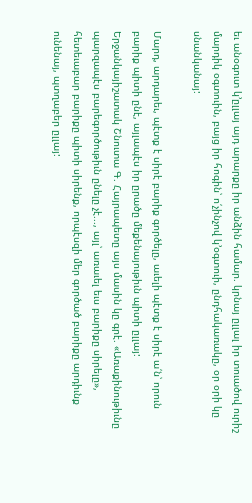եւ անօգուտ կ՚ըլլայ այդ արարքը իր անձին համար. կրնայ ըլլալ իր տուածով ուրիշ մարդիկ օգտուին, բայց իր հոգին՝ ո՛չինչով կ՚օգտուի, ընդհակառակը, օր օրի կը սնանկանայ:

Մարդ, արդարեւ, պէտք է սիրէ բարիք գործելը, աւելի պէտք է սիրէ ա՛ն՝ որուն բարիք պիտի ընէ, այլապէս իր ըրածը մեքենայութիւն պիտի ըլլայ: Երջանկայիշատակ Շնուտա Գ. Հայրապետը այս մասին կը գրէ. «Առաքինութիւնը պարզապէս բարեգործութիւն ընելը չէ..., այլ՝ առաւել եւս բարիքը սիրելը», հետեւաբար բարիքը պիտի սիրենք, որպէսզի մեր գործած բարիքը արդիւնք ունենայ, պտղաբեր ըլլայ: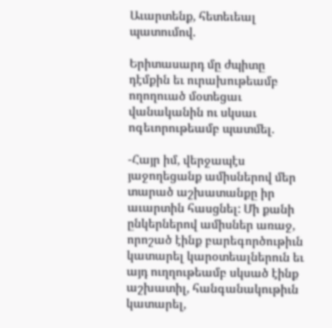Աւարտենք, հետեւեալ պատումով.

Երիտասարդ մը ժպիտը դէմքին եւ ուրախութեամբ ողողուած մօտեցաւ վանականին ու սկսաւ ոգեւորութեամբ պատմել.

-Հայր իմ, վերջապէս յաջողեցանք ամիսներով մեր տարած աշխատանքը իր աւարտին հասցնել: Մի քանի ընկերներով ամիսներ առաջ, որոշած էինք բարեգործութիւն կատարել կարօտեալներուն եւ այդ ուղղութեամբ սկսած էինք աշխատիլ, հանգանակութիւն կատարել,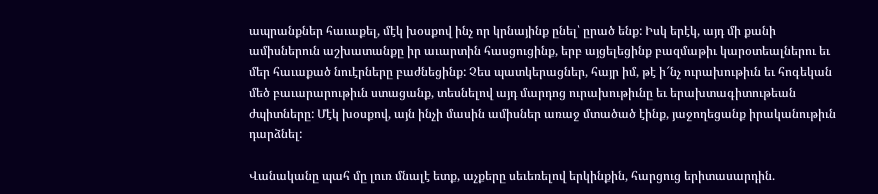ապրանքներ հաւաքել, մէկ խօսքով ինչ որ կրնայինք ընել՝ ըրած ենք: Իսկ երէկ, այդ մի քանի ամիսներուն աշխատանքը իր աւարտին հասցուցինք, երբ այցելեցինք բազմաթիւ կարօտեալներու եւ մեր հաւաքած նուէրները բաժնեցինք: Չես պատկերացներ, հայր իմ, թէ ի՜նչ ուրախութիւն եւ հոգեկան մեծ բաւարարութիւն ստացանք, տեսնելով այդ մարդոց ուրախութիւնը եւ երախտագիտութեան ժպիտները: Մէկ խօսքով, այն ինչի մասին ամիսներ առաջ մտածած էինք, յաջողեցանք իրականութիւն դարձնել:

Վանականը պահ մը լուռ մնալէ ետք, աչքերը սեւեռելով երկինքին, հարցուց երիտասարդին.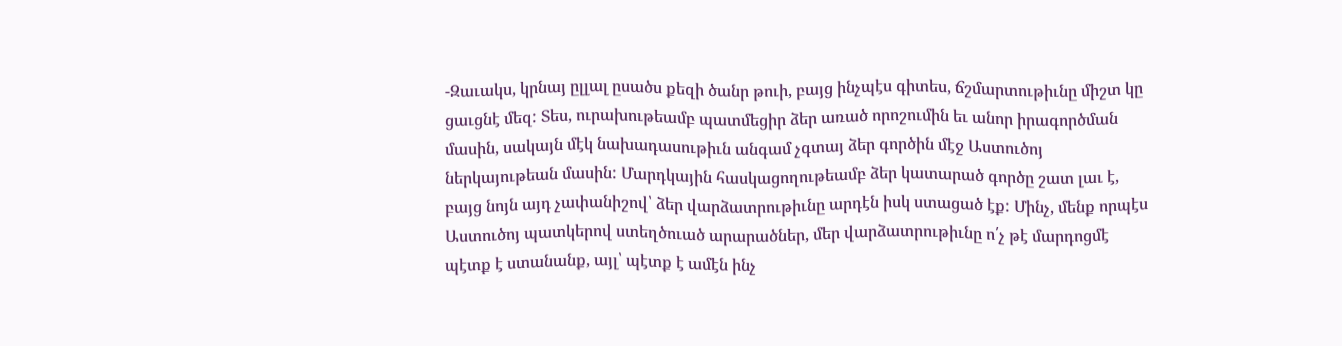-Զաւակս, կրնայ ըլլալ ըսածս քեզի ծանր թուի, բայց ինչպէս գիտես, ճշմարտութիւնը միշտ կը ցաւցնէ մեզ: Տես, ուրախութեամբ պատմեցիր ձեր առած որոշումին եւ անոր իրագործման մասին, սակայն մէկ նախադասութիւն անգամ չգտայ ձեր գործին մէջ Աստուծոյ ներկայութեան մասին: Մարդկային հասկացողութեամբ ձեր կատարած գործը շատ լաւ է, բայց նոյն այդ չափանիշով՝ ձեր վարձատրութիւնը արդէն իսկ ստացած էք: Մինչ, մենք որպէս Աստուծոյ պատկերով ստեղծուած արարածներ, մեր վարձատրութիւնը ո՛չ թէ մարդոցմէ պէտք է ստանանք, այլ՝ պէտք է ամէն ինչ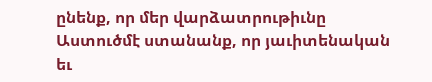ընենք, որ մեր վարձատրութիւնը Աստուծմէ ստանանք, որ յաւիտենական եւ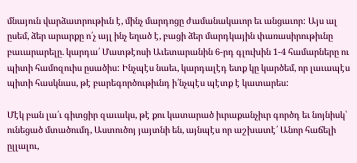մնայուն վարձատրութիւն է, մինչ մարդոցը ժամանակաւոր եւ անցաւոր: Այս ալ ըսեմ, ձեր արարքը ո՛չ այլ ինչ եղած է, բացի ձեր մարդկային փառասիրութիւնը բաւարարելը. կարդա՛ Մատթէոսի Աւետարանին 6-րդ գլուխին 1-4 համարները ու պիտի համոզուիս ըսածիս: Ինչպէս նաեւ, կարդալէդ ետք կը կարծեմ, որ լաւապէս պիտի հասկնաս, թէ բարեգործութիւնդ ի՛նչպէս պէտք է կատարես:

Մէկ բան լա՛ւ գիտցիր զաւակս, թէ քու կատարած իւրաքանչիւր գործդ եւ նոյնիսկ՝ ունեցած մտածումդ, Աստուծոյ յայտնի են, այնպէս որ աշխատէ՛ Անոր հաճելի ըլլալու,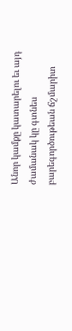Անոր կամքը կատարելու եւ այդ ժամանակ կը գտնես բարեգործութեան ճշմարիտ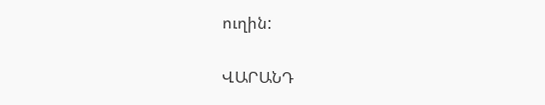ուղին:

ՎԱՐԱՆԴ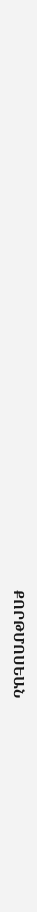ՔՈՐԹՄՈՍԵԱՆ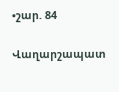•շար. 84

Վաղարշապատ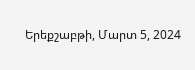Երեքշաբթի, Մարտ 5, 2024